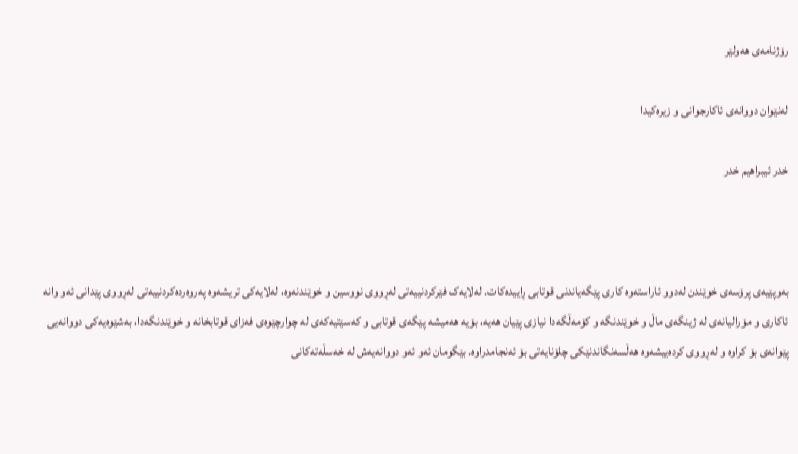رۆژنامەی ھەولێر

لەنێوان دووانەی ئاکارجوانی و زیرەکیدا

خدر ئیبراهیم خدر



بەوپێیەی پرۆسەی خوێندن لەدوو ئاراستەوە کاری پێگەیاندنی قوتابی ڕاییدەکات. لەلایەک فێرکردنییەتی لەڕووی نووسین و خوێندنەوە، لەلایەکی تریشەوە پەروەردەکردنییەتی لەڕووی پێدانی ئەو وانە ئاکاری و مۆرالیانەی لە ژینگەی ماڵ و خوێندنگە و کۆمەڵگەدا نیازی پێیان هەیە، بۆیە هەمیشە پێگەی قوتابی و کەسێتیەکەی لە چوارچێوەی فەزای قوتابخانە و خوێندنگەدا، بەشێوەیەکی دووانەیی پێوانەی بۆ کراوە و لەڕووی کردەییشەوە هەڵسەنگاندنێکی چلۆنایەتی بۆ ئەنجامدراوە. بێگومان ئەو ئەو دووانەیەش لە خەسڵەتەکانی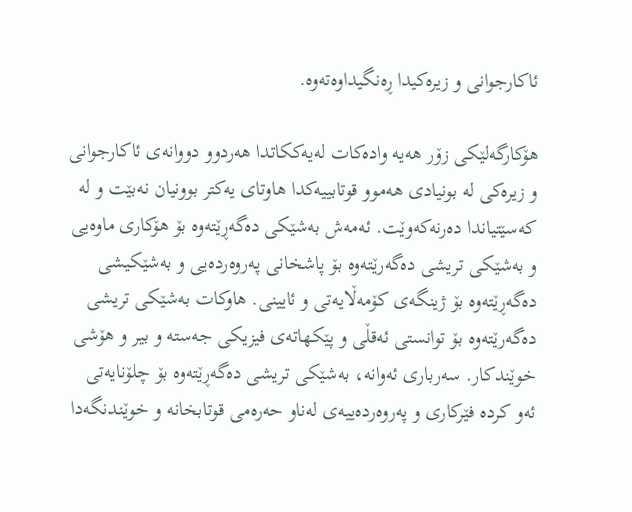ئاکارجوانی و زیرەکیدا ڕەنگیداوەتەوە.

هۆکارگەلێکی زۆر هەیە وادەکات لەیەککاتدا هەردوو دووانەی ئاکارجوانی و زیرەکی لە بونیادی هەموو قوتابییەکدا هاوتای یەکتر بوونیان نەبێت و لە کەسێتیاندا دەرنەکەوێت. ئەمەش بەشێکی دەگەڕێتەوە بۆ هۆکاری ماوەیی و بەشێکی تریشی دەگەرێتەوە بۆ پاشخانی پەروەردەیی و بەشێکیشی دەگەڕێتەوە بۆ ژینگەی کۆمەڵایەتی و ئایینی. هاوکات بەشێکی تریشی دەگەرێتەوە بۆ توانستی ئەقڵی و پێکهاتەی فیزیکی جەستە و بیر و هۆشی خوێندکار. سەرباری ئەوانە، بەشێکی تریشی دەگەڕێتەوە بۆ چلۆنایەتی ئەو کردە فێرکاری و پەروەردەییەی لەناو حەرەمی قوتابخانە و خوێندنگەدا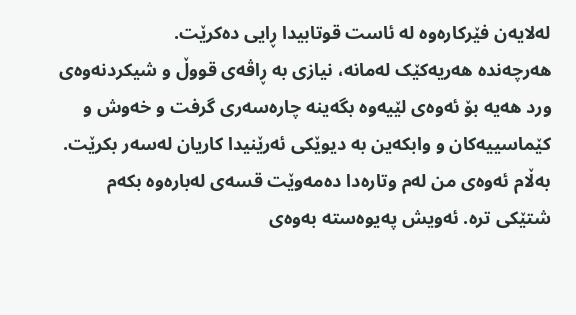لەلایەن فێرکارەوە لە ئاست قوتابیدا ڕایی دەکرێت.
هەرچەندە هەریەکێک لەمانە، نیازی بە ڕاڤەی قووڵ و شیکردنەوەی ورد هەیە بۆ ئەوەی لێیەوە بگەینە چارەسەری گرفت و خەوش و کێماسییەکان و وابکەین بە دیوێکی ئەرێنیدا کاریان لەسەر بکرێت. بەڵام ئەوەی من لەم وتارەدا دەمەوێت قسەی لەبارەوە بکەم شتێکی ترە. ئەویش پەیوەستە بەوەی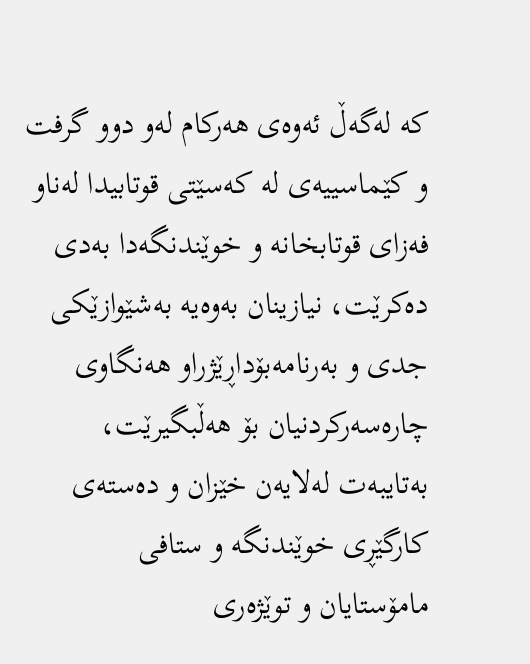کە لەگەڵ ئەوەی هەرکام لەو دوو گرفت و کێماسییەی لە کەسێتی قوتابیدا لەناو فەزای قوتابخانە و خوێندنگەدا بەدی دەکرێت، نیازینان بەوەیە بەشێوازێکی جدی و بەرنامەبۆداڕێژراو هەنگاوی چارەسەرکردنیان بۆ هەڵبگیرێت، بەتایبەت لەلایەن خێزان و دەستەی کارگێڕی خوێندنگە و ستافی مامۆستایان و توێژەری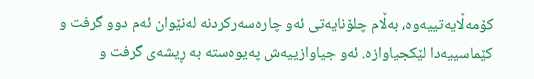کۆمەڵایەتییەوە، بەڵام چلۆنایەتی ئەو چارەسەرکردنە لەنێوان ئەم دوو گرفت و کێماسییەدا لێکجیاوازە. ئەو جیاوازییەش پەیوەستە بە ڕیشەی گرفت و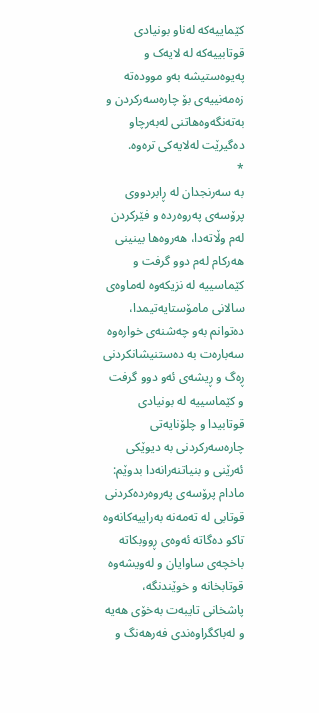کێماییەکە لەناو بونیادی قوتابییەکە لە لایەک و پەیوەستیشە بەو موودەتە زەمەنییەی بۆ چارەسەرکردن و بەتەنگەوەهاتنی لەبەرچاو دەگیرێت لەلایەکی ترەوە.
*
بە سەرنجدان لە ڕابردووی پرۆسەی پەروەردە و فێرکردن لەم وڵاتەدا، هەروەها بینینی هەرکام لەم دوو گرفت و کێماسییە لە نزیکەوە لەماوەی سالانی مامۆستایەتیمدا، دەتوانم بەو چەشنەی خوارەوە سەبارەت بە دەستنیشانکردنی ڕەگ و ڕیشەی ئەو دوو گرفت و کێماسییە لە بونیادی قوتابیدا و چلۆنایەتی چارەسەرکردنی بە دیوێکی ئەرێنی و بنیاتنەرانەدا بدوێم:
مادام پرۆسەی پەروەردەکردنی قوتابی لە تەمەنە بەراییەکانەوە تاکو دەگاتە ئەوەی ڕووبکاتە باخچەی ساوایان و لەویشەوە قوتابخانە و خوێندنگە، پاشخانی تایبەت بەخۆی هەیە و لەباکگراوەندی فەرهەنگ و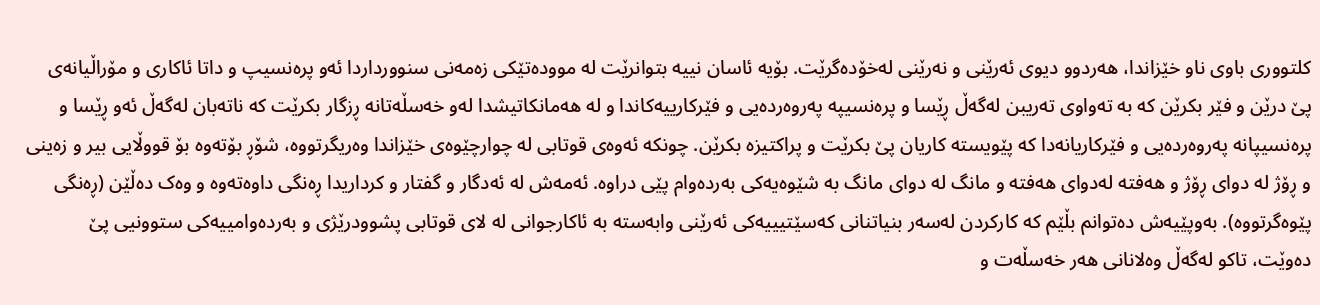کلتووری باوی ناو خێزاندا، هەردوو دیوی ئەرێنی و نەرێنی لەخۆدەگرێت. بۆیە ئاسان نییە بتوانرێت لە موودەتێکی زەمەنی سنوورداردا ئەو پرەنسیپ و داتا ئاکاری و مۆراڵیانەی پێ درێن و فێر بکرێن کە بە تەواوی تەریبن لەگەڵ ڕێسا و پرەنسیپە پەروەردەیی و فێرکارییەکاندا و لە هەمانکاتیشدا لەو خەسڵەتانە ڕزگار بکرێت کە ناتەبان لەگەڵ ئەو ڕێسا و پرەنسیپانە پەروەردەیی و فێرکاریانەدا کە پێویستە کاریان پێ بکرێت و پراکتیزە بکرێن. چونکە ئەوەی قوتابی لە چوارچێوەی خێزاندا وەریگرتووە، شۆڕ بۆتەوە بۆ قووڵایی بیر و زەینی و ڕۆژ لە دوای ڕۆژ و هەفتە لەدوای هەفتە و مانگ لە دوای مانگ بە شێوەیەکی بەردەوام پێی دراوە. ئەمەش لە ئەدگار و گفتار و کرداریدا ڕەنگی داوەتەوە و وەک دەڵێن (ڕەنگی پێوەگرتووە). بەوپێیەش دەتوانم بڵێم کە کارکردن لەسەر بنیاتنانی کەسێتیییەکی ئەرێنی وابەستە بە ئاکارجوانی لە لای قوتابی پشوودرێژی و بەردەوامییەکی ستوونیی پێ دەوێت، تاکو لەگەڵ وەلانانی هەر خەسڵەت و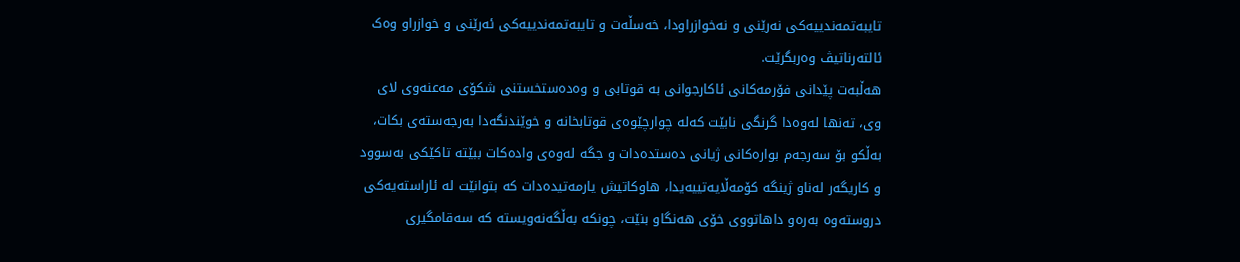تایبەتمەندییەکی نەرێنی و نەخوازراودا، خەسڵەت و تایبەتمەندییەکی ئەرێنی و خوازراو وەک ئالتەرناتیڤ وەربگرێت.
هەڵبەت پێدانی فۆرمەکانی ئاکارجوانی بە قوتابی و وەدەستخستنی شکۆی مەعنەوی لای وی، تەنها لەوەدا گرنگی نابێت کەلە چوارچێوەی قوتابخانە و خوێندنگەدا بەرجەستەی بکات، بەڵکو بۆ سەرجەم بوارەکانی ژیانی دەستدەدات و جگە لەوەی وادەکات ببێتە تاکێکی بەسوود و کاریگەر لەناو ژینگە کۆمەڵایەتییەیدا، هاوکاتیش یارمەتیدەدات کە بتوانێت لە ئاراستەیەکی دروستەوە بەرەو داهاتووی خۆی هەنگاو بنێت، چونکە بەڵگەنەویستە کە سەقامگیری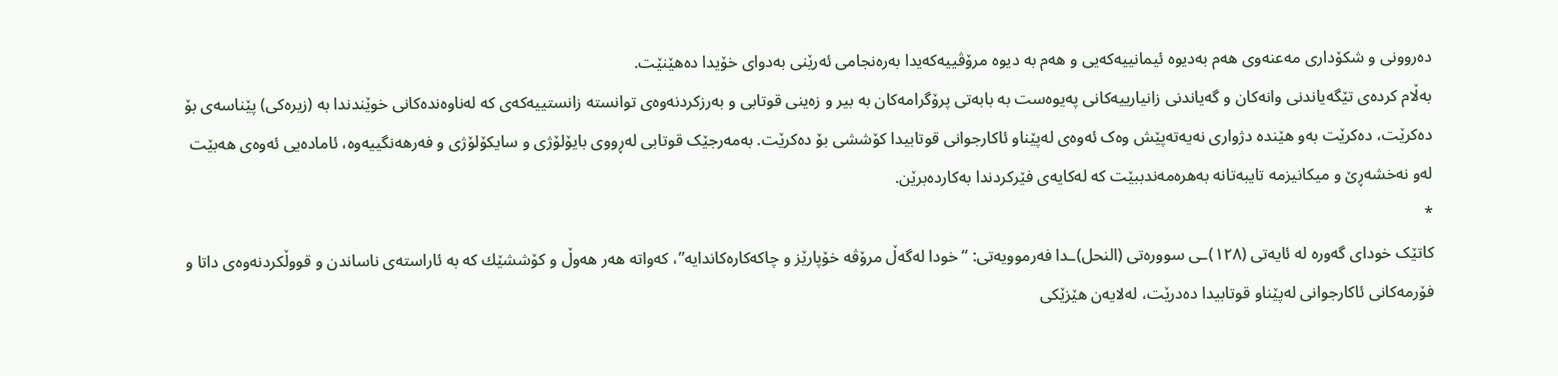دەروونی و شکۆداری مەعنەوی هەم بەدیوە ئیمانییەکەیی و هەم بە دیوە مرۆڤییەکەیدا بەرەنجامی ئەرێنی بەدوای خۆیدا دەهێنێت.
بەڵام کردەی تێگەیاندنی وانەکان و گەیاندنی زانیارییەکانی پەیوەست بە بابەتی پرۆگرامەکان بە بیر و زەینی قوتابی و بەرزکردنەوەی توانستە زانستییەکەی کە لەناوەندەکانی خوێندندا بە (زیرەکی) پێناسەی بۆ دەکرێت، دەکرێت بەو هێندە دژواری نەیەتەپێش وەک ئەوەی لەپێناو ئاکارجوانی قوتابیدا کۆششی بۆ دەکرێت. بەمەرجێک قوتابی لەڕووی بایۆلۆژی و سایکۆلۆژی و فەرهەنگییەوە، ئامادەیی ئەوەی هەبێت لەو نەخشەڕێ و میکانیزمە تایبەتانە بەهرەمەندببێت کە لەکایەی فێرکردندا بەکاردەبرێن.
*
کاتێک خودای گەورە لە ئایەتی (١٢٨)ـی سوورەتی (النحل)ـدا فەرموویەتی: “خودا لەگەڵ مرۆڤە خۆپارێز و چاکەکارەکاندایە”، کەواتە هەر هەوڵ و کۆششێك کە بە ئاراستەی ناساندن و قووڵکردنەوەی داتا و فۆرمەکانی ئاکارجوانی لەپێناو قوتابیدا دەدرێت، لەلایەن هێزێکی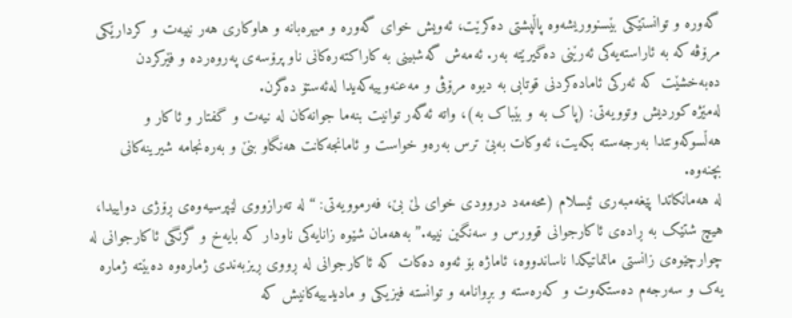گەورە و توانستێکی بێسنووریشەوە پاڵپشتی دەکرێت، ئەویش خوای گەورە و میهرەبانە و هاوکاری هەر نییەت و کردارێکی مرۆڤە کە بە ئاراستەیەکی ئەرێنی دەگیرێتە بەر. ئەمەش گەشبینی بە کاراکتەرەکانی ناو پرۆسەی پەروەردە و فێرکردن دەبەخشێت کە ئەرکی ئامادەکردنی قوتابی بە دیوە مرۆڤی و مەعنەوییەکەیدا لەئەستۆ دەگرن.
لەمێژە کوردیش وتوویەتی: (پاک بە و بێباک بە)، واتە ئەگەر توانیت بنەما جوانەکان لە نیەت و گفتار و ئاکار و هەڵسوکەوتتدا بەرجەستە بکەیت، ئەوکات بەبێ ترس بەرەو خواست و ئامانجەکانت هەنگاو بنێ و بەرەنجامە شیرینەکانی بچنەوە.
لە هەمانکاتدا پێغەمبەری ئیسلام (محەمەد دروودی خوای لێ بێ، فەرموویەتی: “لە تەرازووی لێپرسیەوەی ڕۆژی دواییدا، هیچ شتێک بە ڕادەی ئاکارجوانی قوورس و سەنگین نییە.” بەهەمان شێوە زانایەکی ناودار کە بایەخ و گرنگی ئاکارجوانی لە چوارچێوەی زانستی ماتماتیکدا ناساندووە، ئاماژە بۆ ئەوە دەکات کە ئاکارجوانی لە ڕووی ڕیزبەندی ژمارەوە دەبێتە ژمارە یەک و سەرجەم دەستکەوت و کەرەستە و بڕوانامە و توانستە فیزیکی و مادیدییەکانیش کە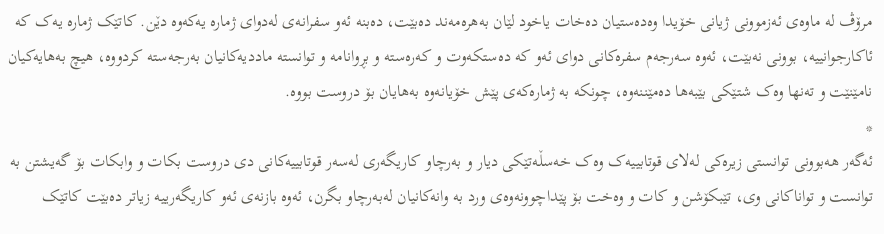مرۆڤ لە ماوەی ئەزموونی ژیانی خۆیدا وەدەستیان دەخات یاخود لێان بەهرەمەند دەبێت، دەبنە ئەو سفرانەی لەدوای ژمارە یەکەوە دێن. کاتێک ژمارە یەک کە ئاکارجوانییە، بوونی نەبێت، ئەوە سەرجەم سفرەکانی دوای ئەو کە دەستکەوت و کەرەستە و بڕوانامە و توانستە ماددیەکانیان بەرجەستە کردووە، هیچ بەهایەکیان نامێنێت و تەنها وەک شتێکی بێبەها دەمێننەوە، چونکە بە ژمارەکەی پێش خۆیانەوە بەهایان بۆ دروست بووە.
*
ئەگەر هەبوونی توانستی زیرەکی لەلای قوتابییەک وەک خەسڵەتێکی دیار و بەرچاو کاریگەری لەسەر قوتابییەکانی دی دروست بکات و وابکات بۆ گەیشتن بە توانست و تواناکانی وی، تێبکۆشن و کات و وەخت بۆ پێداچوونەوەی ورد بە وانەکانیان لەبەرچاو بگرن، ئەوە بازنەی ئەو کاریگەرییە زیاتر دەبێت کاتێک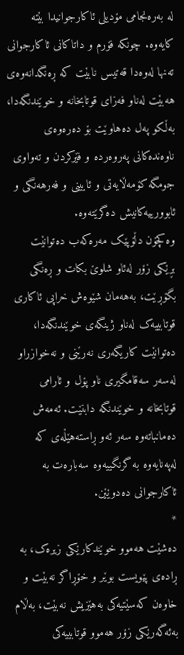لە بەرەنجامی مۆدیلی ئاکارجوانیدا بێتە کایەوە. چونکە فۆرم و داتاکانی ئاکارجوانی تەنها لەوەدا قەتیس نابێت کە ڕەنگدانەوەی هەبێت لەناو فەزای قوتابخانە و خوێندنگەدا، بەڵکو پەل دەهاوێت بۆ دەرەوەی ناوەندەکانی پەروەردە و فێرکردن و تەواوی جومگە کۆمەڵایەتی و ئایینی و فەرهەنگی و ئابوورییەکانیش دەگرێتەوە.
وەکچۆن دڵۆپێک مەرەکەب دەتوانێت بڕێکی زۆر لەئاو شلوێ بکات و ڕەنگی بگۆڕێت، بەهەمان شێوەش خراپی ئاکاری قوتابییەک لەناو ژینگەی خوێندنگەدا، دەتوانێت کاریگەری نەرێنی و نەخوازراو لەسەر سەقامگیری ناو پۆل و ئارامی قوتابخانە و خوێندنگە دابنێت. ئەمەش دەمانباتەوە سەر ئەو ڕاستەهێڵەی کە لەپەنایەوە بە گرنگییەوە سەبارەت بە ئاکارجوانی دەدوێێن.
*
دەشێت هەموو خوێندکارێکی زیرەک، بە ڕادەی پێویست بوێر و خۆڕاگر نەبێت و خاوەن کەسێتیەکی بەهێزیش نەبێت، بەڵام بەئەگەرێکی زۆر هەموو قوتابییەکی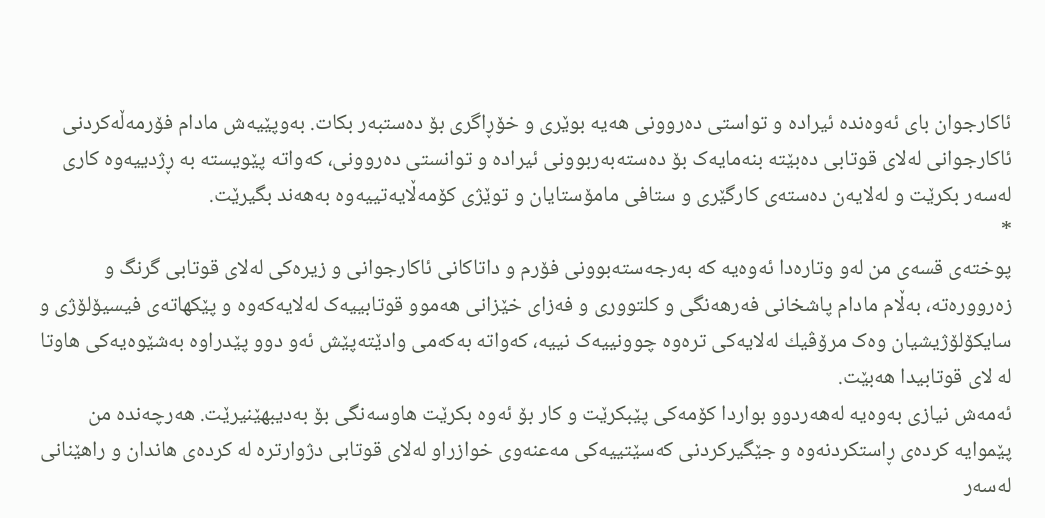ئاکارجوان بای ئەوەندە ئیرادە و تواستی دەروونی هەیە بوێری و خۆڕاگری بۆ دەستبەر بکات. بەوپێیەش مادام فۆرمەڵەکردنی ئاکارجوانی لەلای قوتابی دەبێتە بنەمایەک بۆ دەستەبەربوونی ئیرادە و توانستی دەروونی، کەواتە پێویستە بە ڕژدییەوە کاری لەسەر بکرێت و لەلایەن دەستەی کارگێری و ستافی مامۆستایان و توێژی کۆمەڵایەتییەوە بەهەند بگیرێت.
*
پوختەی قسەی من لەو وتارەدا ئەوەیە کە بەرجەستەبوونی فۆرم و داتاکانی ئاکارجوانی و زیرەکی لەلای قوتابی گرنگ و زەروورەتە، بەڵام مادام پاشخانی فەرهەنگی و کلتووری و فەزای خێزانی هەموو قوتابییەک لەلایەکەوە و پێکهاتەی فیسیۆلۆژی و سایکۆلۆژیشیان وەک مرۆڤیك لەلایەکی ترەوە چوونییەک نییە، کەواتە بەکەمی وادێتەپێش ئەو دوو پێدراوە بەشێوەیەکی هاوتا لە لای قوتابیدا هەبێت.
ئەمەش نیازی بەوەیە لەهەردوو بواردا کۆمەکی پێبکرێت و کار بۆ ئەوە بکرێت هاوسەنگی بۆ بەدیبهێنیرێت. هەرچەندە من پێموایە کردەی ڕاستکردنەوە و جێگیرکردنی کەسێتییەکی مەعنەوی خوازراو لەلای قوتابی دژوارترە لە کردەی هاندان و راهێنانی لەسەر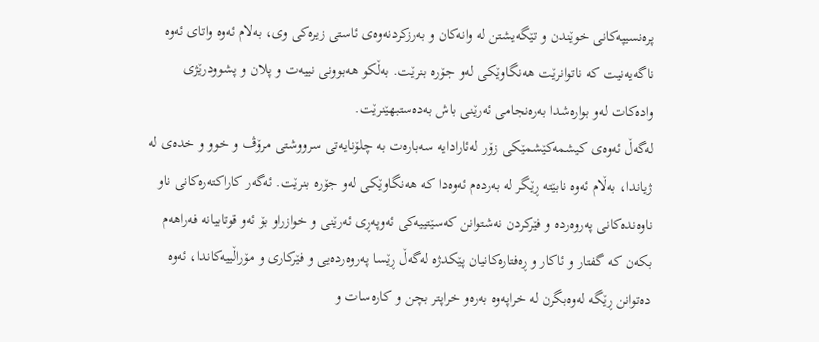پرەنسیپەکانی خوێندن و تێگەیشتن لە وانەکان و بەرزکردنەوەی ئاستی زیرەکی وی، بەلام ئەوە واتای ئەوە ناگەیەنیت کە ناتوانرێت هەنگاوێکی لەو جۆرە بنرێت. بەڵکو هەبوونی نییەت و پلان و پشوودرێژی وادەکات لەو بوارەشدا بەرەنجامی ئەرێنی باش بەدەستبهێنرێت.
لەگەڵ ئەوەی کیشمەکێشمێکی زۆر لەئارادایە سەبارەت بە چلۆنایەتی سرووشتی مرۆڤ و خوو و خدەی لە ژیاندا، بەڵام ئەوە نابێتە ڕێگر لە بەردەم ئەوەدا کە هەنگاوێکی لەو جۆرە بنرێت. ئەگەر کاراکتەرەکانی ناو ناوەندەکانی پەروەردە و فێرکردن نەشتوانن کەسێتییەکی ئەوپەڕی ئەرێنی و خوازراو بۆ ئەو قوتابیانە فەراهەم بکەن کە گفتار و ئاکار و ڕەفتارەکانیان پێکدژە لەگەڵ ڕێسا پەروەردەیی و فێرکاری و مۆراڵییەکاندا، ئەوە دەتوانن ڕێگە لەوەبگرن لە خراپەوە بەرەو خراپتر بچن و کارەسات و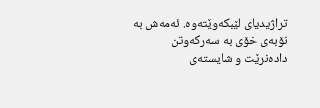تراژیدیای لێبکەوێتەوە. ئەمەش بە نۆبەی خۆی بە سەرکەوتن دادەنرێت و شایستەی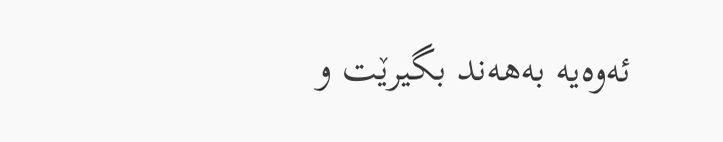ئەوەیە بەهەند بگیرێت و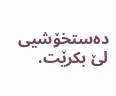دەستخۆشیی لێ بکرێت.